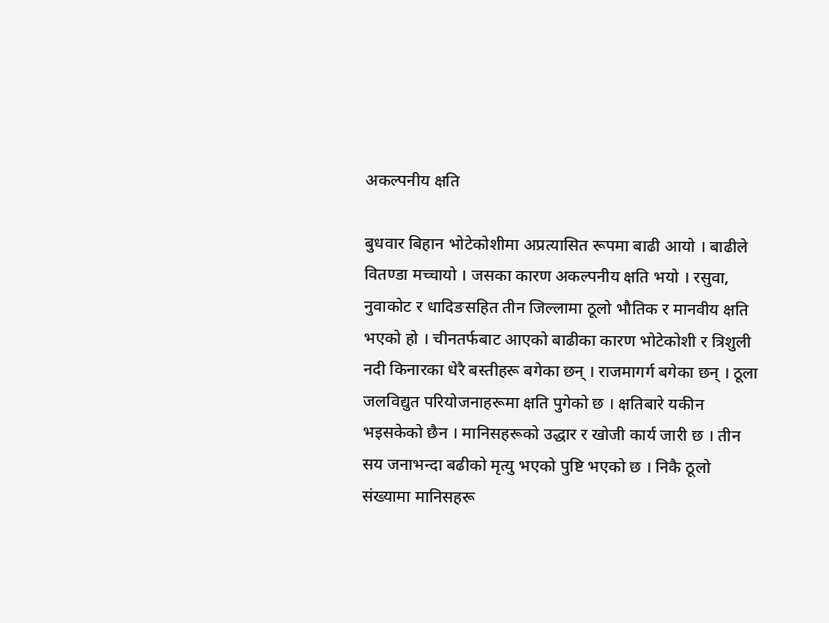अकल्पनीय क्षति

बुधवार बिहान भोटेकोशीमा अप्रत्यासित रूपमा बाढी आयो । बाढीले वितण्डा मच्चायो । जसका कारण अकल्पनीय क्षति भयो । रसुवा, नुवाकोट र धादिङसहित तीन जिल्लामा ठूलो भौतिक र मानवीय क्षति भएको हो । चीनतर्फबाट आएको बाढीका कारण भोटेकोशी र त्रिशुली नदी किनारका धेरै बस्तीहरू बगेका छन् । राजमागर्ग बगेका छन् । ठूला जलविद्युत परियोजनाहरूमा क्षति पुगेको छ । क्षतिबारे यकीन भइसकेको छैन । मानिसहरूको उद्धार र खोजी कार्य जारी छ । तीन सय जनाभन्दा बढीको मृत्यु भएको पुष्टि भएको छ । निकै ठूलो संख्यामा मानिसहरू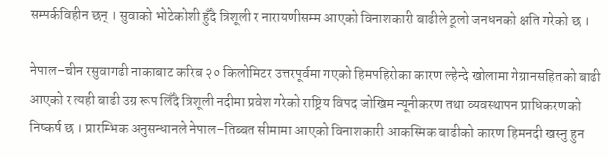सम्पर्कविहीन छन् । सुवाको भोटेकोशी हुँदै त्रिशूली र नारायणीसम्म आएको विनाशकारी बाढीले ठूलो जनधनको क्षति गरेको छ ।

नेपाल–चीन रसुवागढी नाकाबाट करिब २० किलोमिटर उत्तरपूर्वमा गएको हिमपहिरोका कारण ल्हेन्दे खोलामा गेग्रानसहितको बाढी आएको र त्यही बाढी उग्र रूप लिँदै त्रिशूली नदीमा प्रवेश गरेको राष्ट्रिय विपद जोखिम न्यूनीकरण तथा व्यवस्थापन प्राधिकरणको निष्कर्ष छ । प्रारम्भिक अनुसन्धानले नेपाल–तिब्बत सीमामा आएको विनाशकारी आकस्मिक बाढीको कारण हिमनदी खस्नु हुन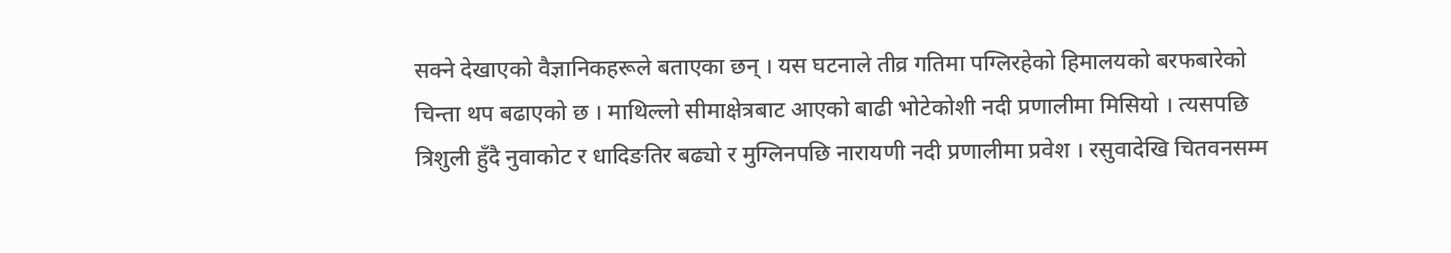सक्ने देखाएको वैज्ञानिकहरूले बताएका छन् । यस घटनाले तीव्र गतिमा पग्लिरहेको हिमालयको बरफबारेको चिन्ता थप बढाएको छ । माथिल्लो सीमाक्षेत्रबाट आएको बाढी भोटेकोशी नदी प्रणालीमा मिसियो । त्यसपछि त्रिशुली हुँदै नुवाकोट र धादिङतिर बढ्यो र मुग्लिनपछि नारायणी नदी प्रणालीमा प्रवेश । रसुवादेखि चितवनसम्म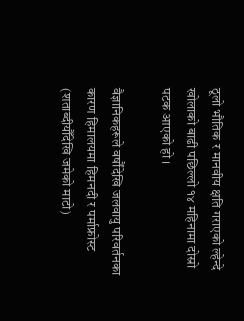ठूलो भौतिक र मानवीय क्षति गराएको ल्हेन्दे खोलाको बाढी पछिल्लो १४ महिनामा दोस्रो पटक आएको हो ।

वैज्ञानिकहरूले वर्षौंदेखि जलवायु परिवर्तनका कारण हिमालयमा हिमनदी र पर्माफ्रोस्ट (शताब्दीयौँदेखि जमेको माटो)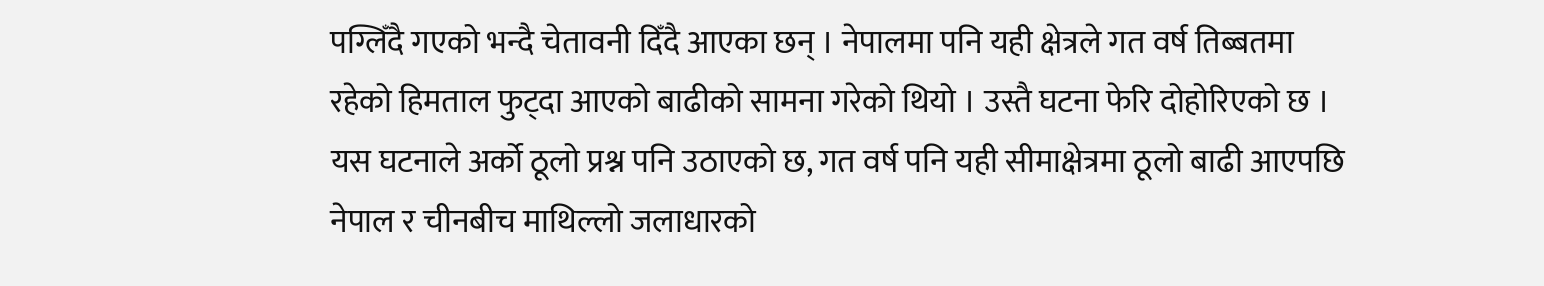पग्लिँदै गएको भन्दै चेतावनी दिँदै आएका छन् । नेपालमा पनि यही क्षेत्रले गत वर्ष तिब्बतमा रहेको हिमताल फुट्दा आएको बाढीको सामना गरेको थियो । उस्तै घटना फेरि दोहोरिएको छ । यस घटनाले अर्को ठूलो प्रश्न पनि उठाएको छ, गत वर्ष पनि यही सीमाक्षेत्रमा ठूलो बाढी आएपछि नेपाल र चीनबीच माथिल्लो जलाधारको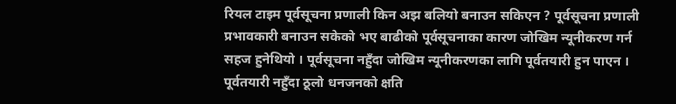रियल टाइम पूर्वसूचना प्रणाली किन अझ बलियो बनाउन सकिएन ? पूर्वसूचना प्रणाली प्रभावकारी बनाउन सकेको भए बाढीको पूर्वसूचनाका कारण जोखिम न्यूनीकरण गर्न सहज हुनेथियो । पूर्वसूचना नहुँदा जोखिम न्यूनीकरणका लागि पूर्वतयारी हुन पाएन । पूर्वतयारी नहुँदा ठूलो धनजनको क्षति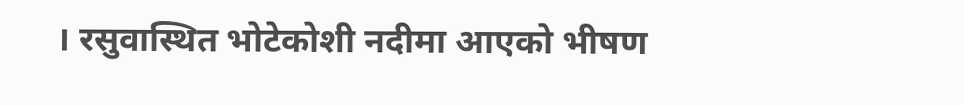। रसुवास्थित भोटेकोशी नदीमा आएको भीषण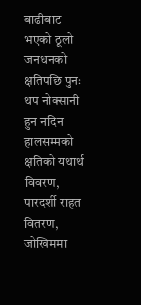बाढीबाट भएको ठूलो जनधनको क्षतिपछि पुनः थप नोक्सानी हुन नदिन हालसम्मको क्षतिको यथार्थ विवरण, पारदर्शी राहत वितरण, जोखिममा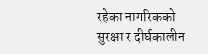रहेका नागरिकको सुरक्षा र दीर्घकालीन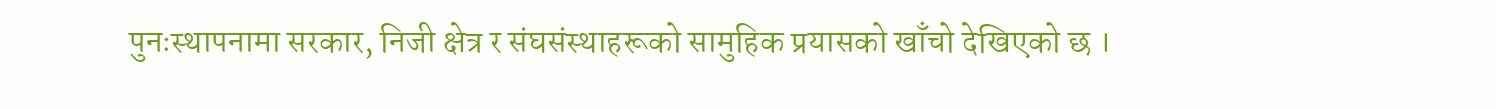पुनःस्थापनामा सरकार, निजी क्षेत्र र संघसंस्थाहरूको सामुहिक प्रयासको खाँचो देखिएको छ ।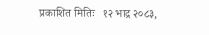प्रकाशित मितिः   १२ भाद्र २०८३,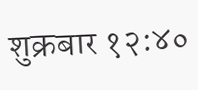शुक्रबार १२:४०